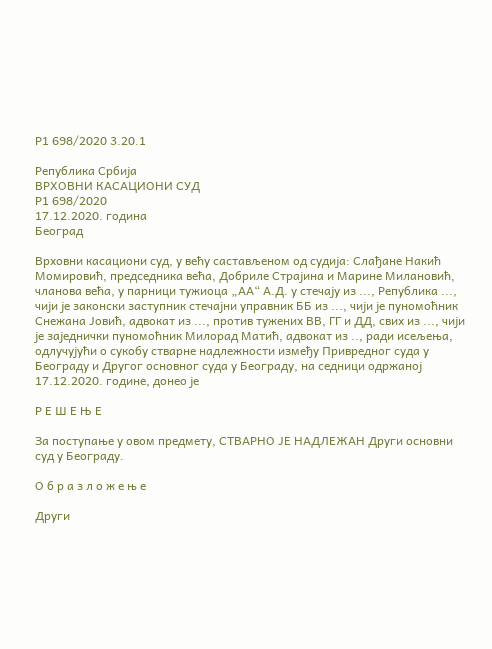Р1 698/2020 3.20.1

Република Србија
ВРХОВНИ КАСАЦИОНИ СУД
Р1 698/2020
17.12.2020. година
Београд

Врховни касациони суд, у већу састављеном од судија: Слађане Накић Момировић, председника већа, Добриле Страјина и Марине Милановић, чланова већа, у парници тужиоца „АА“ А.Д. у стечају из ..., Република ..., чији је законски заступник стечајни управник ББ из ..., чији је пуномоћник Снежана Јовић, адвокат из ..., против тужених ВВ, ГГ и ДД, свих из ..., чији је заједнички пуномоћник Милорад Матић, адвокат из .., ради исељења, одлучујући о сукобу стварне надлежности између Привредног суда у Београду и Другог основног суда у Београду, на седници одржаној 17.12.2020. године, донео је

Р Е Ш Е Њ Е

За поступање у овом предмету, СТВАРНО ЈЕ НАДЛЕЖАН Други основни суд у Београду.

О б р а з л о ж е њ е

Други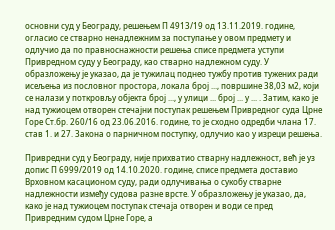основни суд у Београду, решењем П 4913/19 од 13.11.2019. године, огласио се стварно ненадлежним за поступање у овом предмету и одлучио да по правноснажности решења списе предмета уступи Привредном суду у Београду, као стварно надлежном суду. У образложењу је указао, да је тужилац поднео тужбу против тужених ради исељења из пословног простора, локала број ..., површине 38,03 м2, који се налази у поткровљу објекта број ..., у улици ... број ... у ... . Затим, како је над тужиоцем отворен стечајни поступак решењем Привредног суда Црне Горе Ст.бр. 260/16 од 23.06.2016. године, то је сходно одредби члана 17. став 1. и 27. Закона о парничном поступку, одлучио као у изреци решења.

Привредни суд у Београду, није прихватио стварну надлежност, већ је уз допис П 6999/2019 од 14.10.2020. године, списе предмета доставио Врховном касационом суду, ради одлучивања о сукобу стварне надлежности између судова разне врсте. У образложењу је указао, да, како је над тужиоцем поступак стечаја отворен и води се пред Привредним судом Црне Горе, а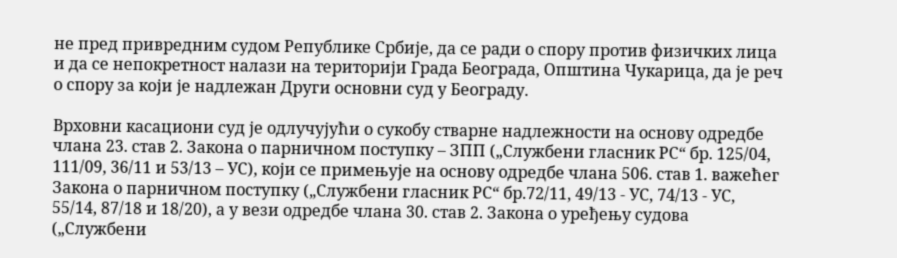не пред привредним судом Републике Србије, да се ради о спору против физичких лица и да се непокретност налази на територији Града Београда, Општина Чукарица, да је реч о спору за који је надлежан Други основни суд у Београду.

Врховни касациони суд је одлучујући о сукобу стварне надлежности на основу одредбе члана 23. став 2. Закона о парничном поступку – ЗПП („Службени гласник РС“ бр. 125/04, 111/09, 36/11 и 53/13 – УС), који се примењује на основу одредбе члана 506. став 1. важећег Закона о парничном поступку („Службени гласник РС“ бр.72/11, 49/13 - УС, 74/13 - УС, 55/14, 87/18 и 18/20), а у вези одредбе члана 30. став 2. Закона о уређењу судова („Службени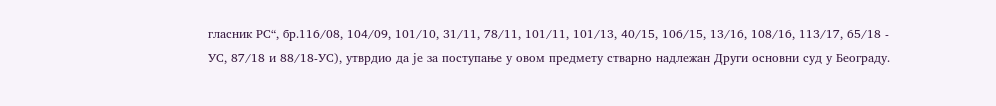гласник РС“, бр.116/08, 104/09, 101/10, 31/11, 78/11, 101/11, 101/13, 40/15, 106/15, 13/16, 108/16, 113/17, 65/18 - УС, 87/18 и 88/18-УС), утврдио да је за поступање у овом предмету стварно надлежан Други основни суд у Београду.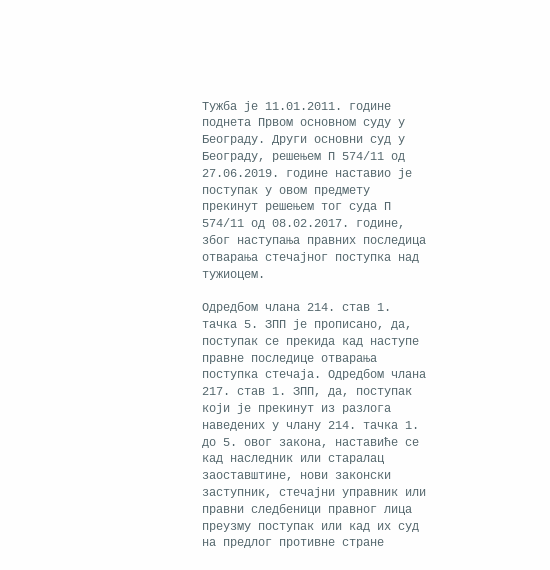Тужба је 11.01.2011. године поднета Првом основном суду у Београду. Други основни суд у Београду, решењем П 574/11 од 27.06.2019. године наставио је поступак у овом предмету прекинут решењем тог суда П 574/11 од 08.02.2017. године, због наступања правних последица отварања стечајног поступка над тужиоцем.

Одредбом члана 214. став 1. тачка 5. ЗПП је прописано, да, поступак се прекида кад наступе правне последице отварања поступка стечаја. Одредбом члана 217. став 1. ЗПП, да, поступак који је прекинут из разлога наведених у члану 214. тачка 1. до 5. овог закона, наставиће се кад наследник или старалац заоставштине, нови законски заступник, стечајни управник или правни следбеници правног лица преузму поступак или кад их суд на предлог противне стране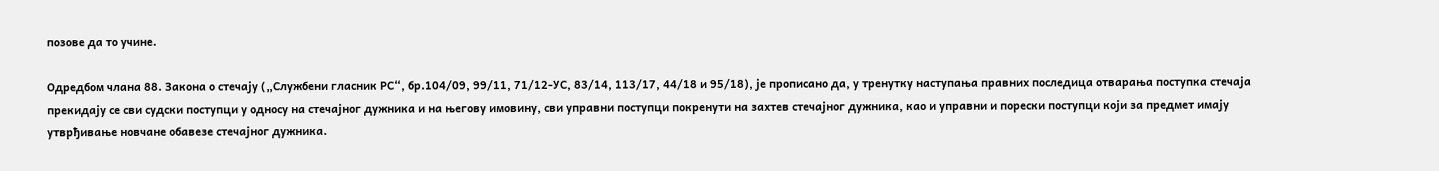позове да то учине.

Одредбом члана 88. Закона о стечају („Службени гласник РС“, бр.104/09, 99/11, 71/12-УС, 83/14, 113/17, 44/18 и 95/18), је прописано да, у тренутку наступања правних последица отварања поступка стечаја прекидају се сви судски поступци у односу на стечајног дужника и на његову имовину, сви управни поступци покренути на захтев стечајног дужника, као и управни и порески поступци који за предмет имају утврђивање новчане обавезе стечајног дужника.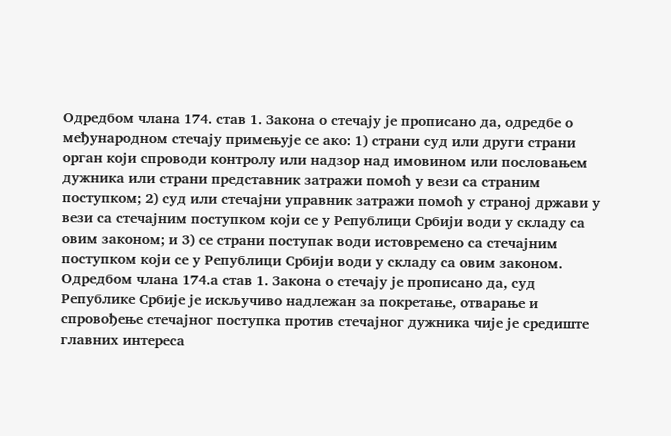Одредбом члана 174. став 1. Закона о стечају је прописано да, одредбе о међународном стечају примењује се ако: 1) страни суд или други страни орган који спроводи контролу или надзор над имовином или пословањем дужника или страни представник затражи помоћ у вези са страним поступком; 2) суд или стечајни управник затражи помоћ у страној држави у вези са стечајним поступком који се у Републици Србији води у складу са овим законом; и 3) се страни поступак води истовремено са стечајним поступкoм који се у Републици Србији води у складу са овим законом. Одредбом члана 174.а став 1. Закона о стечају је прописано да, суд Републике Србије је искључиво надлежан за покретање, отварање и спровођење стечајног поступка против стечајног дужника чије је средиште главних интереса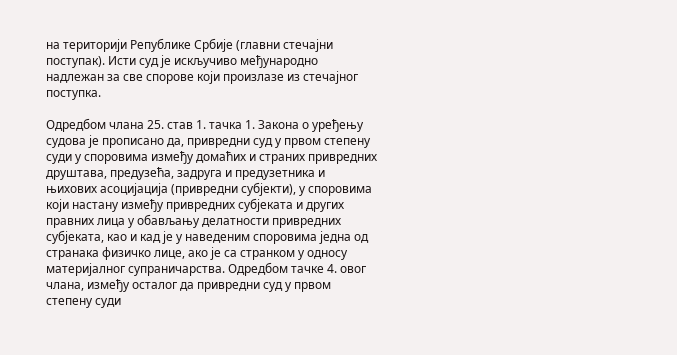на територији Републике Србије (главни стечајни поступак). Исти суд је искључиво међународно надлежан за све спорове који произлазе из стечајног поступка.

Одредбом члана 25. став 1. тачка 1. Закона о уређењу судова је прописано да, привредни суд у првом степену суди у споровима између домаћих и страних привредних друштава, предузећа, задруга и предузетника и њихових асоцијација (привредни субјекти), у споровима који настану између привредних субјеката и других правних лица у обављању делатности привредних субјеката, као и кад је у наведеним споровима једна од странака физичко лице, ако је са странком у односу материјалног супраничарства. Одредбом тачке 4. овог члана, између осталог да привредни суд у првом степену суди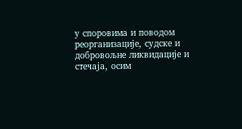у споровима и поводом реорганизације, судске и добровољне ликвидације и стечаја, осим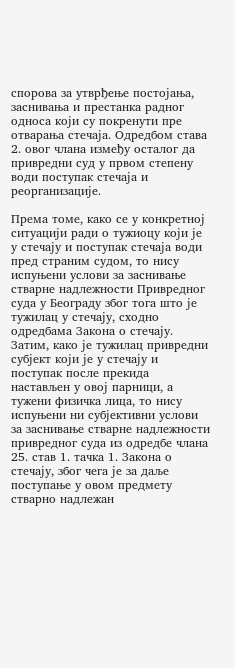спорова за утврђење постојања, заснивања и престанка радног односа који су покренути пре отварања стечаја. Одредбом става 2. овог члана између осталог да привредни суд у првом степену води поступак стечаја и реорганизације.

Према томе, како се у конкретној ситуацији ради о тужиоцу који је у стечају и поступак стечаја води пред страним судом, то нису испуњени услови за заснивање стварне надлежности Привредног суда у Београду због тога што је тужилац у стечају, сходно одредбама Закона о стечају. Затим, како је тужилац привредни субјект који је у стечају и поступак после прекида настављен у овој парници, а тужени физичка лица, то нису испуњени ни субјективни услови за заснивање стварне надлежности привредног суда из одредбе члана 25. став 1. тачка 1. Закона о стечају, због чега је за даље поступање у овом предмету стварно надлежан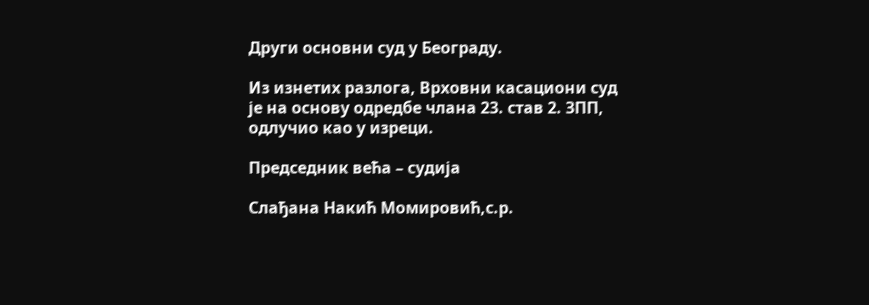Други основни суд у Београду.

Из изнетих разлога, Врховни касациони суд је на основу одредбе члана 23. став 2. ЗПП, одлучио као у изреци.

Председник већа – судија

Слађана Накић Момировић,с.р.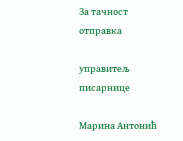За тачност отправка

управитељ писарнице

Марина Антонић